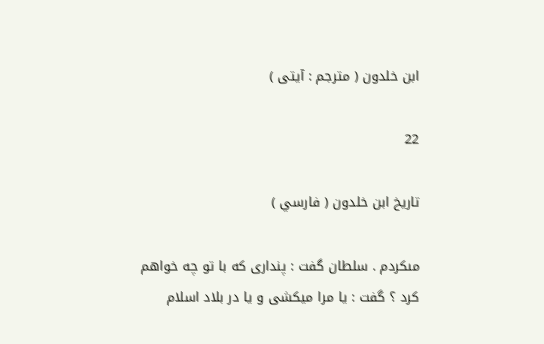ابن خلدون ( مترجم : آيتى )

22

تاريخ ابن خلدون ( فارسي )

مىكردم . سلطان گفت : پندارى كه با تو چه خواهم كرد ؟ گفت : يا مرا ميكشى و يا در بلاد اسلام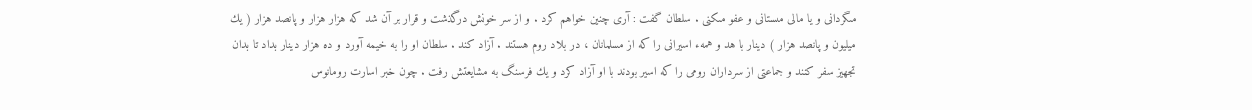مىگردانى و يا مالى مىستانى و عفو مىكنى . سلطان گفت : آرى چنين خواهم كرد . و از سر خونش درگذشت و قرار بر آن شد كه هزار هزار و پانصد هزار ( يك ميليون و پانصد هزار ) دينار با هد و همهء اسيرانى را كه از مسلمانان ، در بلاد روم هستند . آزاد كند . سلطان او را به خيمه آورد و ده هزار دينار بداد تا بدان تجهيز سفر كنند و جماعتى از سرداران رومى را كه اسير بودند با او آزاد كرد و يك فرسنگ به مشايعتش رفت . چون خبر اسارت رومانوس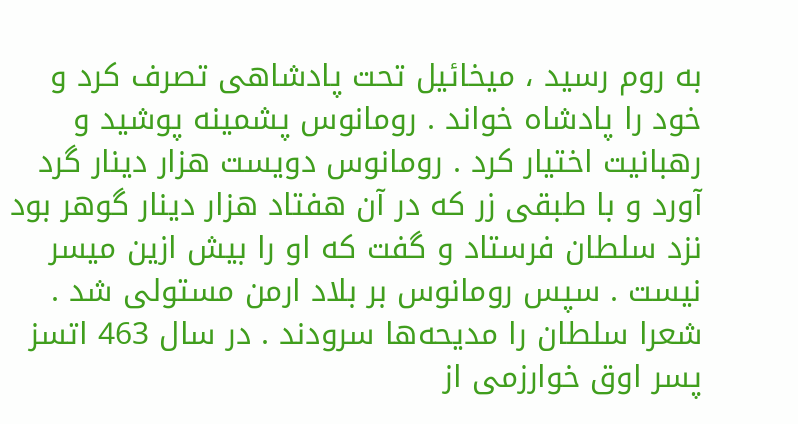به روم رسيد ، ميخائيل تحت پادشاهى تصرف كرد و خود را پادشاه خواند . رومانوس پشمينه پوشيد و رهبانيت اختيار كرد . رومانوس دويست هزار دينار گرد آورد و با طبقى زر كه در آن هفتاد هزار دينار گوهر بود نزد سلطان فرستاد و گفت كه او را بيش ازين ميسر نيست . سپس رومانوس بر بلاد ارمن مستولى شد . شعرا سلطان را مديحه‌ها سرودند . در سال 463 اتسز پسر اوق خوارزمى از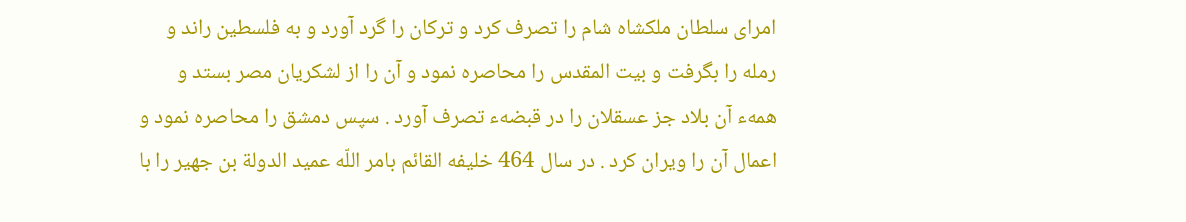امراى سلطان ملكشاه شام را تصرف كرد و تركان را گرد آورد و به فلسطين راند و رمله را بگرفت و بيت المقدس را محاصره نمود و آن را از لشكريان مصر بستد و همهء آن بلاد جز عسقلان را در قبضهء تصرف آورد . سپس دمشق را محاصره نمود و اعمال آن را ويران كرد . در سال 464 خليفه القائم بامر اللّه عميد الدولة بن جهير را با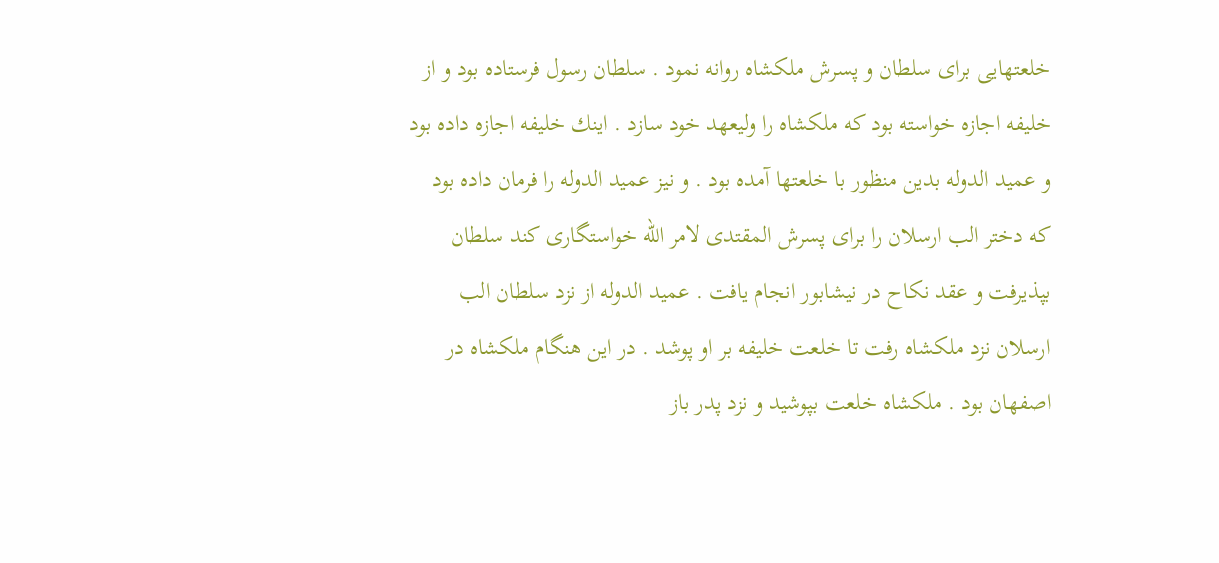خلعتهايى براى سلطان و پسرش ملكشاه روانه نمود . سلطان رسول فرستاده بود و از خليفه اجازه خواسته بود كه ملكشاه را وليعهد خود سازد . اينك خليفه اجازه داده بود و عميد الدوله بدين منظور با خلعتها آمده بود . و نيز عميد الدوله را فرمان داده بود كه دختر الب ارسلان را براى پسرش المقتدى لامر اللّه خواستگارى كند سلطان بپذيرفت و عقد نكاح در نيشابور انجام يافت . عميد الدوله از نزد سلطان الب ارسلان نزد ملكشاه رفت تا خلعت خليفه بر او پوشد . در اين هنگام ملكشاه در اصفهان بود . ملكشاه خلعت بپوشيد و نزد پدر باز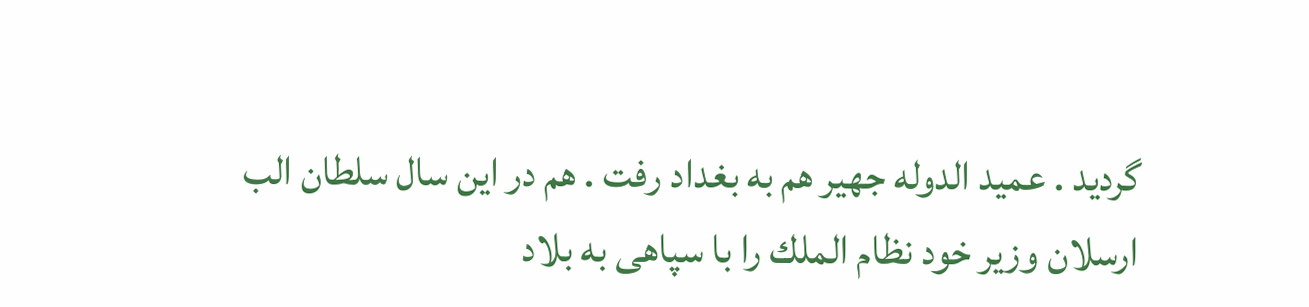گرديد . عميد الدوله جهير هم به بغداد رفت . هم در اين سال سلطان الب ارسلان وزير خود نظام الملك را با سپاهى به بلاد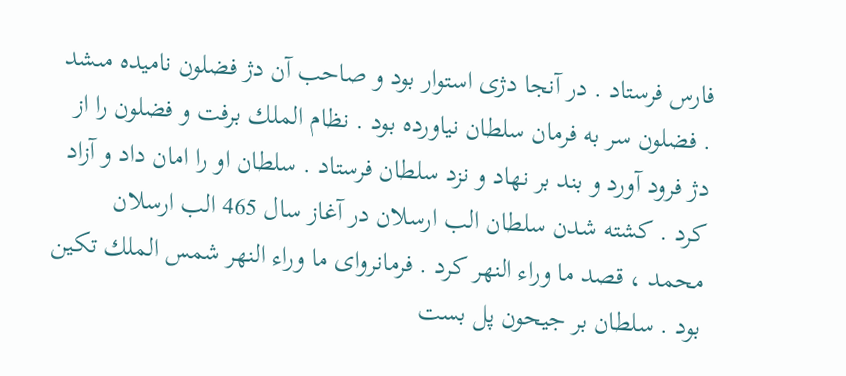فارس فرستاد . در آنجا دژى استوار بود و صاحب آن دژ فضلون ناميده مىشد . فضلون سر به فرمان سلطان نياورده بود . نظام الملك برفت و فضلون را از دژ فرود آورد و بند بر نهاد و نزد سلطان فرستاد . سلطان او را امان داد و آزاد كرد . كشته شدن سلطان الب ارسلان در آغاز سال 465 الب ارسلان محمد ، قصد ما وراء النهر كرد . فرمانرواى ما وراء النهر شمس الملك تكين بود . سلطان بر جيحون پل بست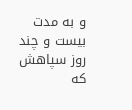و به مدت بيست و چند روز سپاهش كه